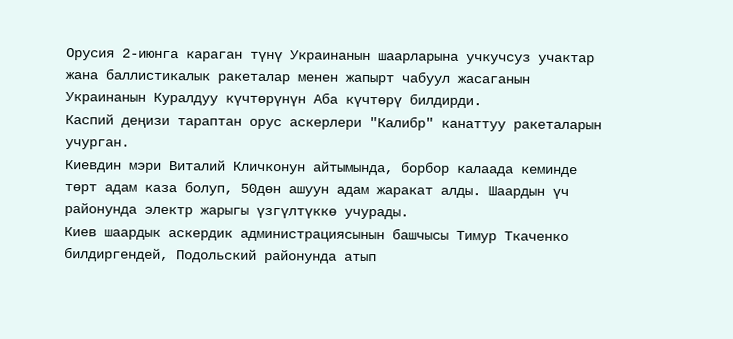Орусия 2-июнга караган түнү Украинанын шаарларына учкучсуз учактар жана баллистикалык ракеталар менен жапырт чабуул жасаганын Украинанын Куралдуу күчтөрүнүн Аба күчтөрү билдирди.
Каспий деңизи тараптан орус аскерлери "Калибр" канаттуу ракеталарын учурган.
Киевдин мэри Виталий Кличконун айтымында, борбор калаада кеминде төрт адам каза болуп, 50дөн ашуун адам жаракат алды. Шаардын үч районунда электр жарыгы үзгүлтүккө учурады.
Киев шаардык аскердик администрациясынын башчысы Тимур Ткаченко билдиргендей, Подольский районунда атып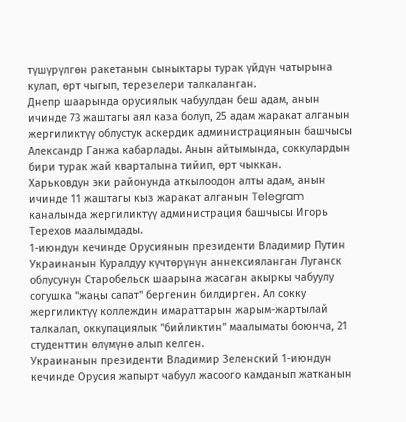түшүрүлгөн ракетанын сыныктары турак үйдүн чатырына кулап, өрт чыгып, терезелери талкаланган.
Днепр шаарында орусиялык чабуулдан беш адам, анын ичинде 73 жаштагы аял каза болуп, 25 адам жаракат алганын жергиликтүү облустук аскердик администрациянын башчысы Александр Ганжа кабарлады. Анын айтымында, соккулардын бири турак жай кварталына тийип, өрт чыккан.
Харьковдун эки районунда аткылоодон алты адам, анын ичинде 11 жаштагы кыз жаракат алганын Telegram каналында жергиликтүү администрация башчысы Игорь Терехов маалымдады.
1-июндун кечинде Орусиянын президенти Владимир Путин Украинанын Куралдуу күчтөрүнүн аннексияланган Луганск облусунун Старобельск шаарына жасаган акыркы чабуулу согушка "жаңы сапат" бергенин билдирген. Ал сокку жергиликтүү коллеждин имараттарын жарым-жартылай талкалап, оккупациялык "бийликтин" маалыматы боюнча, 21 студенттин өлүмүнө алып келген.
Украинанын президенти Владимир Зеленский 1-июндун кечинде Орусия жапырт чабуул жасоого камданып жатканын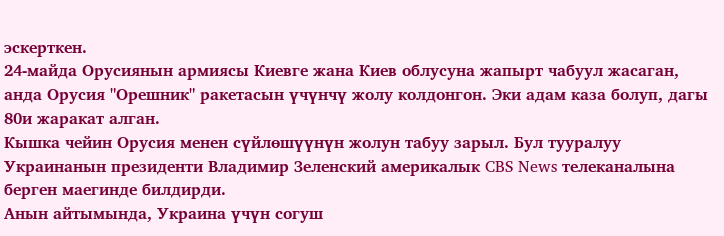эскерткен.
24-майда Орусиянын армиясы Киевге жана Киев облусуна жапырт чабуул жасаган, анда Орусия "Орешник" ракетасын үчүнчү жолу колдонгон. Эки адам каза болуп, дагы 80и жаракат алган.
Кышка чейин Орусия менен сүйлөшүүнүн жолун табуу зарыл. Бул тууралуу Украинанын президенти Владимир Зеленский америкалык CBS News телеканалына берген маегинде билдирди.
Анын айтымында, Украина үчүн согуш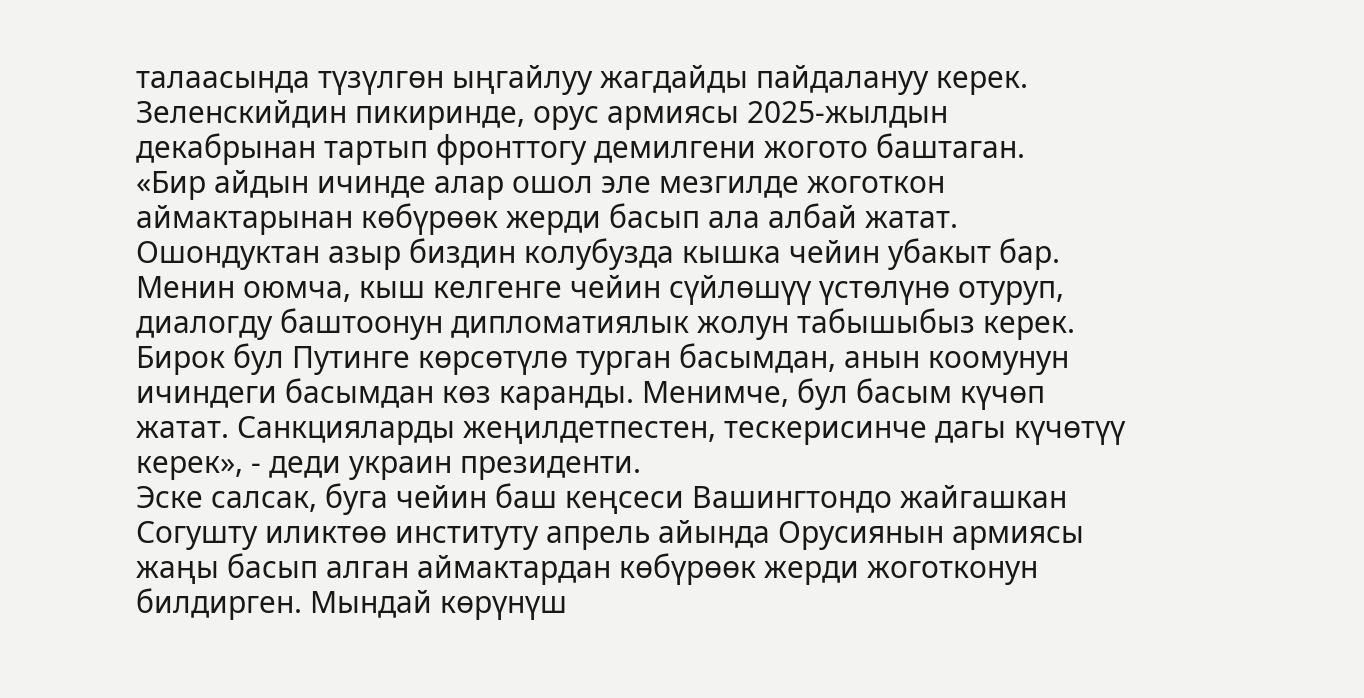талаасында түзүлгөн ыңгайлуу жагдайды пайдалануу керек. Зеленскийдин пикиринде, орус армиясы 2025-жылдын декабрынан тартып фронттогу демилгени жогото баштаган.
«Бир айдын ичинде алар ошол эле мезгилде жоготкон аймактарынан көбүрөөк жерди басып ала албай жатат. Ошондуктан азыр биздин колубузда кышка чейин убакыт бар. Менин оюмча, кыш келгенге чейин сүйлөшүү үстөлүнө отуруп, диалогду баштоонун дипломатиялык жолун табышыбыз керек. Бирок бул Путинге көрсөтүлө турган басымдан, анын коомунун ичиндеги басымдан көз каранды. Менимче, бул басым күчөп жатат. Санкцияларды жеңилдетпестен, тескерисинче дагы күчөтүү керек», - деди украин президенти.
Эске салсак, буга чейин баш кеңсеси Вашингтондо жайгашкан Согушту иликтөө институту апрель айында Орусиянын армиясы жаңы басып алган аймактардан көбүрөөк жерди жоготконун билдирген. Мындай көрүнүш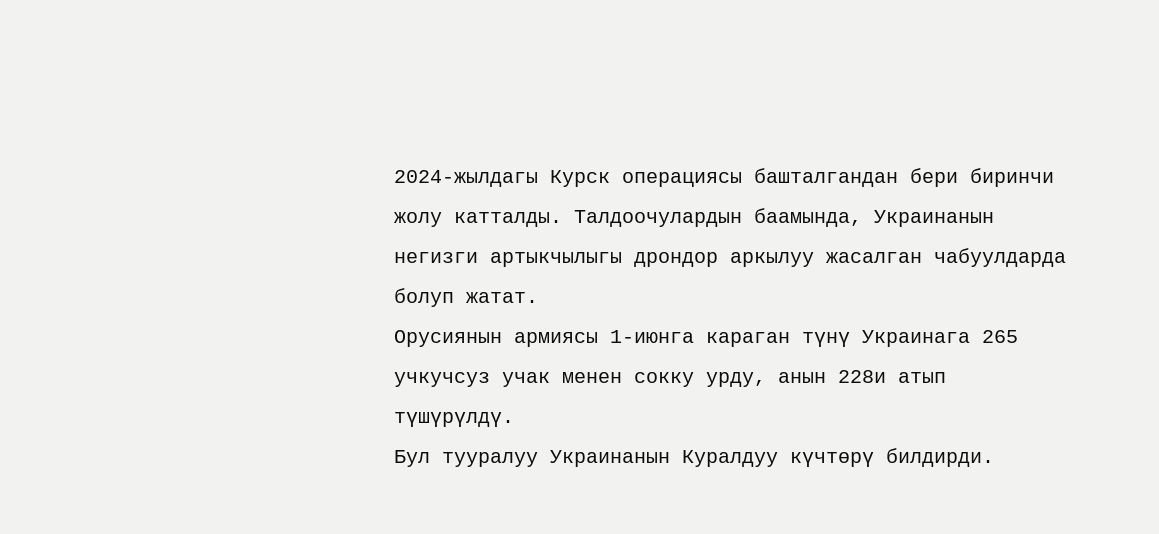2024-жылдагы Курск операциясы башталгандан бери биринчи жолу катталды. Талдоочулардын баамында, Украинанын негизги артыкчылыгы дрондор аркылуу жасалган чабуулдарда болуп жатат.
Орусиянын армиясы 1-июнга караган түнү Украинага 265 учкучсуз учак менен сокку урду, анын 228и атып түшүрүлдү.
Бул тууралуу Украинанын Куралдуу күчтөрү билдирди.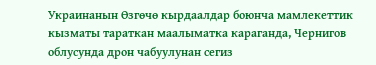Украинанын Өзгөчө кырдаалдар боюнча мамлекеттик кызматы тараткан маалыматка караганда, Чернигов облусунда дрон чабуулунан сегиз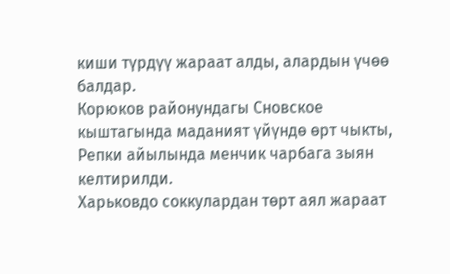киши түрдүү жараат алды, алардын үчөө балдар.
Корюков районундагы Сновское кыштагында маданият үйүндө өрт чыкты, Репки айылында менчик чарбага зыян келтирилди.
Харьковдо соккулардан төрт аял жараат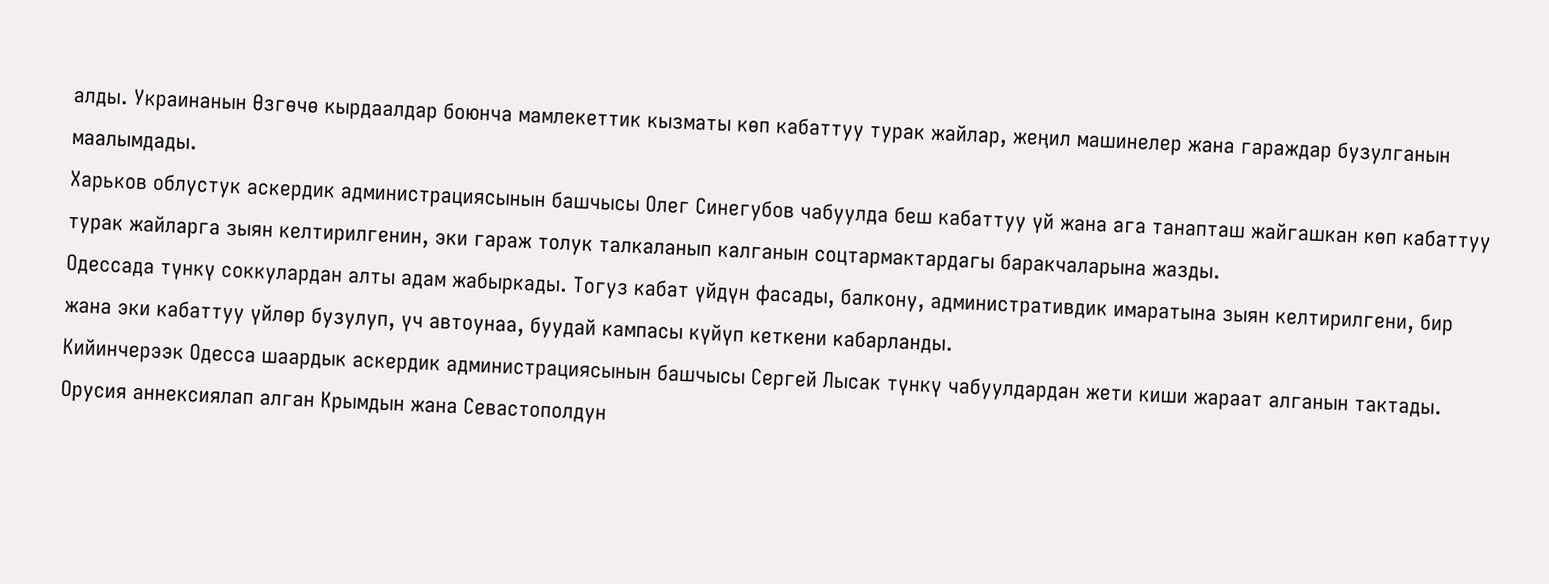алды. Украинанын Өзгөчө кырдаалдар боюнча мамлекеттик кызматы көп кабаттуу турак жайлар, жеңил машинелер жана гараждар бузулганын маалымдады.
Харьков облустук аскердик администрациясынын башчысы Олег Синегубов чабуулда беш кабаттуу үй жана ага танапташ жайгашкан көп кабаттуу турак жайларга зыян келтирилгенин, эки гараж толук талкаланып калганын соцтармактардагы баракчаларына жазды.
Одессада түнкү соккулардан алты адам жабыркады. Тогуз кабат үйдүн фасады, балкону, административдик имаратына зыян келтирилгени, бир жана эки кабаттуу үйлөр бузулуп, үч автоунаа, буудай кампасы күйүп кеткени кабарланды.
Кийинчерээк Одесса шаардык аскердик администрациясынын башчысы Сергей Лысак түнкү чабуулдардан жети киши жараат алганын тактады.
Орусия аннексиялап алган Крымдын жана Севастополдун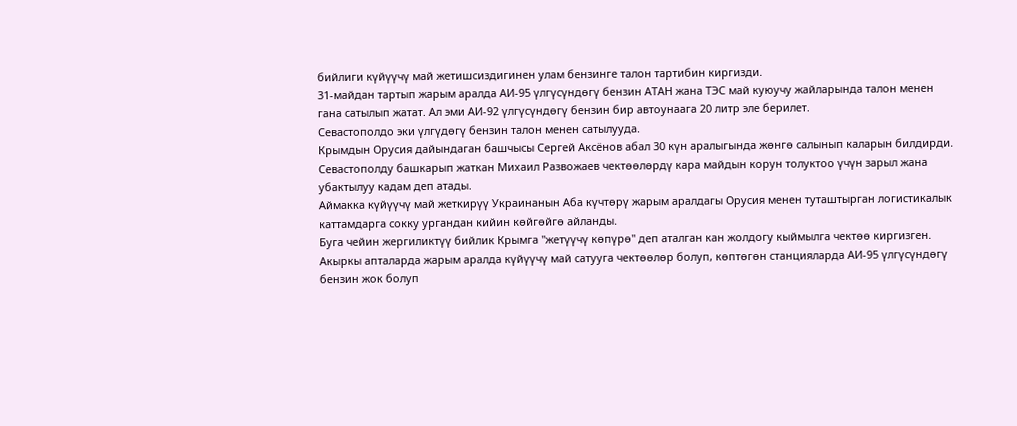бийлиги күйүүчү май жетишсиздигинен улам бензинге талон тартибин киргизди.
31-майдан тартып жарым аралда АИ-95 үлгүсүндөгү бензин АТАН жана ТЭС май куюучу жайларында талон менен гана сатылып жатат. Ал эми АИ-92 үлгүсүндөгү бензин бир автоунаага 20 литр эле берилет.
Севастополдо эки үлгүдөгү бензин талон менен сатылууда.
Крымдын Орусия дайындаган башчысы Сергей Аксёнов абал 30 күн аралыгында жөнгө салынып каларын билдирди. Севастополду башкарып жаткан Михаил Развожаев чектөөлөрдү кара майдын корун толуктоо үчүн зарыл жана убактылуу кадам деп атады.
Аймакка күйүүчү май жеткирүү Украинанын Аба күчтөрү жарым аралдагы Орусия менен туташтырган логистикалык каттамдарга сокку ургандан кийин көйгөйгө айланды.
Буга чейин жергиликтүү бийлик Крымга "жетүүчү көпүрө" деп аталган кан жолдогу кыймылга чектөө киргизген. Акыркы апталарда жарым аралда күйүүчү май сатууга чектөөлөр болуп, көптөгөн станцияларда АИ-95 үлгүсүндөгү бензин жок болуп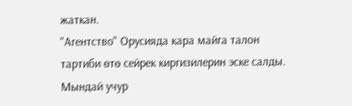жаткан.
"Агентство" Орусияда кара майга талон тартиби өтө сейрек киргизилерин эске салды.
Мындай учур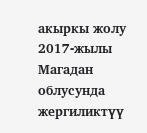акыркы жолу 2017-жылы Магадан облусунда жергиликтүү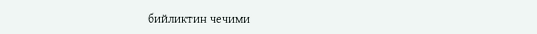бийликтин чечими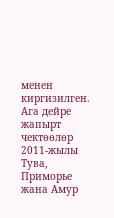менен киргизилген. Ага дейре жапырт чектөөлөр 2011-жылы Тува, Приморье жана Амур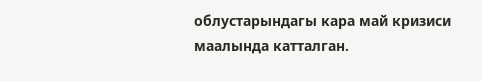облустарындагы кара май кризиси маалында катталган.